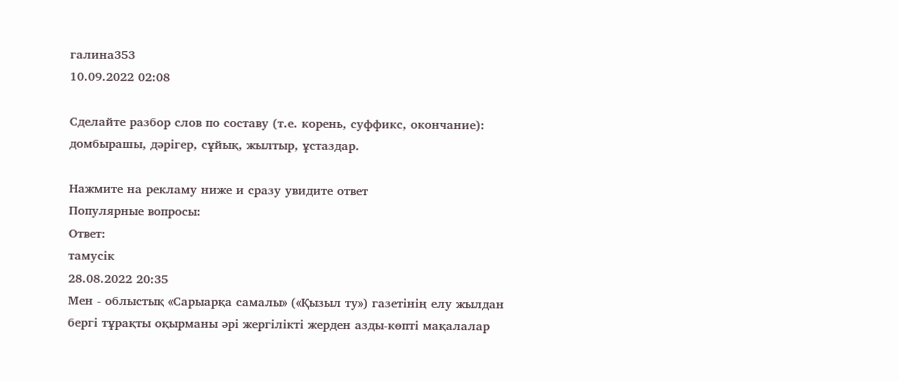галина353
10.09.2022 02:08

Сделайте разбор слов по составу (т.е. корень, суффикс, окончание): домбырашы, дәрігер, сұйық, жылтыр, ұстаздар.

Нажмите на рекламу ниже и сразу увидите ответ
Популярные вопросы:
Ответ:
тамусік
28.08.2022 20:35
Мен - облыстық «Сарыарқа самалы» («Қызыл ту») газетінің елу жылдан бергі тұрақты оқырманы әрі жергілікті жерден азды-көпті мақалалар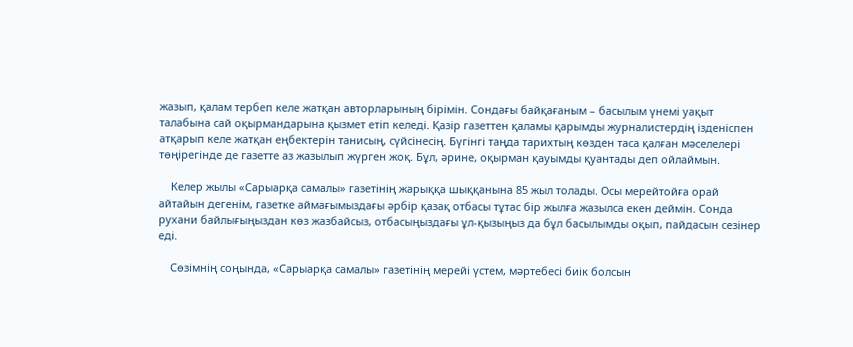жазып, қалам тербеп келе жатқан авторларының бірімін. Сондағы байқағаным – басылым үнемі уақыт талабына сай оқырмандарына қызмет етіп келеді. Қазір газеттен қаламы қарымды журналистердің ізденіспен атқарып келе жатқан еңбектерін танисың, сүйсінесің. Бүгінгі таңда тарихтың көзден таса қалған мәселелері төңірегінде де газетте аз жазылып жүрген жоқ. Бұл, әрине, оқырман қауымды қуантады деп ойлаймын.

    Келер жылы «Сарыарқа самалы» газетінің жарыққа шыққанына 85 жыл толады. Осы мерейтойға орай айтайын дегенім, газетке аймағымыздағы әрбір қазақ отбасы тұтас бір жылға жазылса екен деймін. Сонда рухани байлығыңыздан көз жазбайсыз, отбасыңыздағы ұл-қызыңыз да бұл басылымды оқып, пайдасын сезінер еді.

    Сөзімнің соңында, «Сарыарқа самалы» газетінің мерейі үстем, мәртебесі биік болсын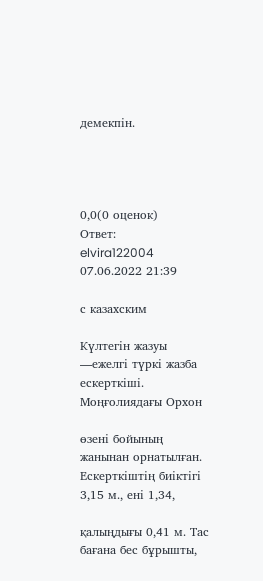демекпін.




0,0(0 оценок)
Ответ:
elvira122004
07.06.2022 21:39

с казахским

Күлтегін жазуы —ежелгі түркі жазба ескерткіші.   Моңғолиядағы Орхон

өзені бойының жанынан орнатылған. Ескерткіштің биіктігі 3,15 м., ені 1,34,

қалыңдығы 0,41 м. Тас бағана бес бұрышты,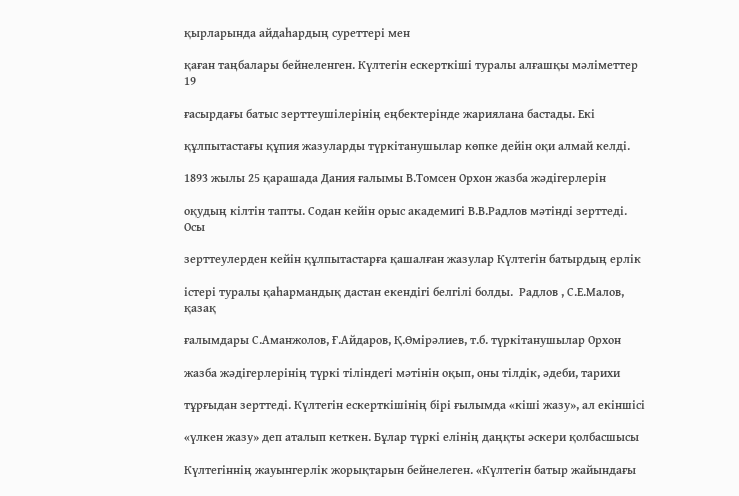қырларында айдаһардың суреттері мен

қаған таңбалары бейнеленген. Күлтегін ескерткіші туралы алғашқы мәліметтер 19

ғасырдағы батыс зерттеушілерінің еңбектерінде жариялана бастады. Екі

құлпытастағы құпия жазуларды түркітанушылар көпке дейін оқи алмай келді.

1893 жылы 25 қарашада Дания ғалымы В.Томсен Орхон жазба жәдігерлерін

оқудың кілтін тапты. Содан кейін орыс академигі В.В.Радлов мәтінді зерттеді. Осы

зерттеулерден кейін құлпытастарға қашалған жазулар Күлтегін батырдың ерлік

істері туралы қаhармандық дастан екендігі белгілі болды.  Радлов , С.Е.Малов, қазақ

ғалымдары С.Аманжолов, Ғ.Айдаров, Қ.Өмірәлиев, т.б. түркітанушылар Орхон

жазба жәдігерлерінің түркі тіліндегі мәтінін оқып, оны тілдік, әдеби, тарихи

тұрғыдан зерттеді. Күлтегін ескерткішінің бірі ғылымда «кіші жазу», ал екіншісі

«үлкен жазу» деп аталып кеткен. Бұлар түркі елінің даңқты әскери қолбасшысы

Күлтегіннің жауынгерлік жорықтарын бейнелеген. «Күлтегін батыр жайындағы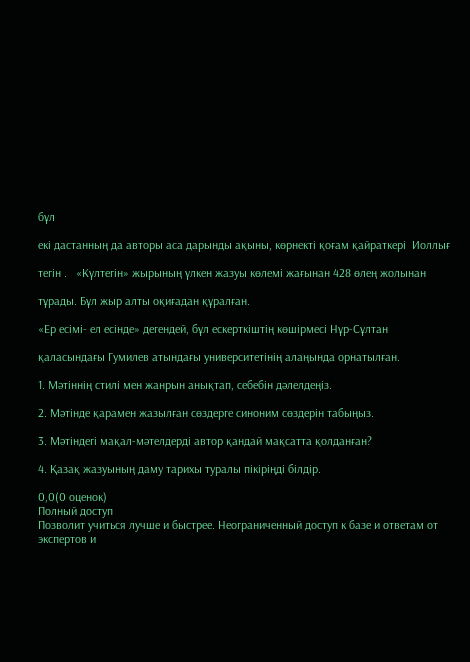бұл

екі дастанның да авторы аса дарынды ақыны, көрнекті қоғам қайраткері  Иоллығ

тегін .   «Күлтегін» жырының үлкен жазуы көлемі жағынан 428 өлең жолынан

тұрады. Бұл жыр алты оқиғадан құралған.

«Ер есімі- ел есінде» дегендей, бұл ескерткіштің көшірмесі Нұр-Сұлтан

қаласындағы Гумилев атындағы университетінің алаңында орнатылған.

1. Мәтіннің стилі мен жанрын анықтап, себебін дәлелдеңіз.

2. Мәтінде қарамен жазылған сөздерге синоним сөздерін табыңыз.

3. Мәтіндегі мақал-мәтелдерді автор қандай мақсатта қолданған?

4. Қазақ жазуының даму тарихы туралы пікіріңді білдір.

0,0(0 оценок)
Полный доступ
Позволит учиться лучше и быстрее. Неограниченный доступ к базе и ответам от экспертов и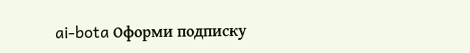ai-bota Оформи подписку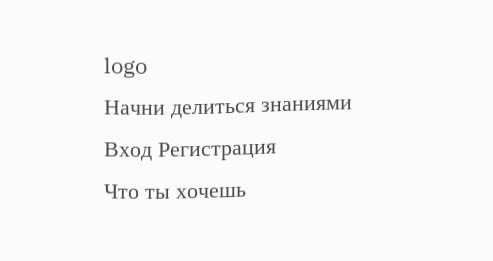logo
Начни делиться знаниями
Вход Регистрация
Что ты хочешь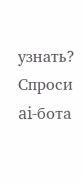узнать?
Спроси ai-бота